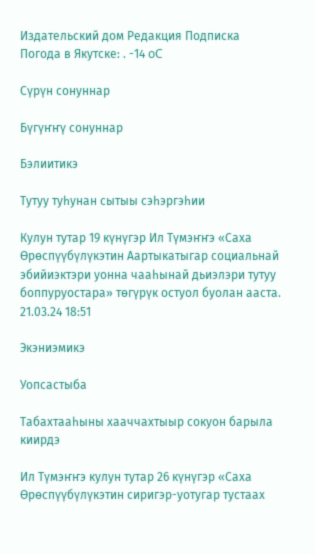Издательский дом Редакция Подписка
Погода в Якутске: . -14 oC

Сүрүн сонуннар

Бүгүҥҥү сонуннар

Бэлиитикэ

Тутуу туһунан сытыы сэһэргэһии

Кулун тутар 19 күнүгэр Ил Түмэҥҥэ «Саха Өрөспүүбүлүкэтин Аартыкатыгар социальнай эбийиэктэри уонна чааһынай дьиэлэри тутуу боппуруостара» төгүрүк остуол буолан ааста.
21.03.24 18:51

Экэниэмикэ

Уопсастыба

Табахтааһыны хааччахтыыр сокуон барыла киирдэ

Ил Түмэҥҥэ кулун тутар 26 күнүгэр «Саха Өрөспүүбүлүкэтин сиригэр-уотугар тустаах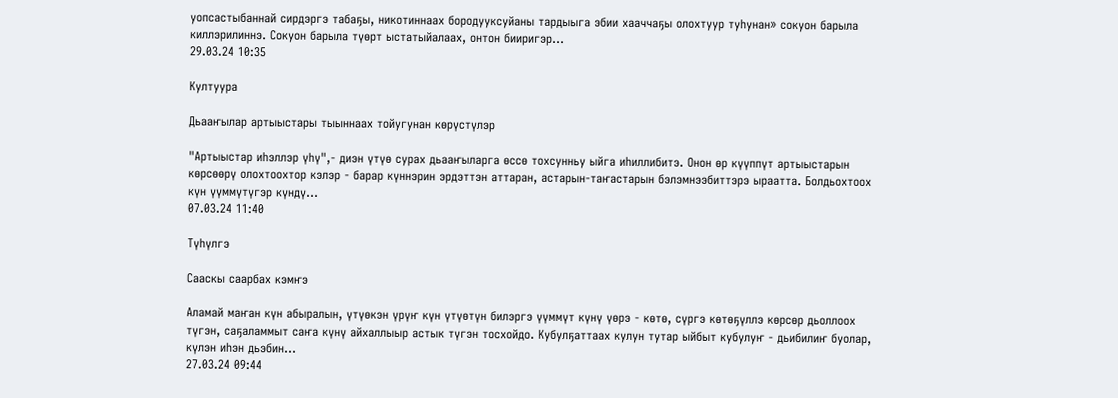уопсастыбаннай сирдэргэ табаҕы, никотиннаах бородууксуйаны тардыыга эбии хааччаҕы олохтуур туһунан» сокуон барыла киллэрилиннэ. Сокуон барыла түөрт ыстатыйалаах, онтон бииригэр…
29.03.24 10:35

Култуура

Дьааҥылар артыыстары тыыннаах тойугунан көрүстүлэр

"Артыыстар иhэллэр үhү",- диэн үтүө сурах дьааҥыларга өссө тохсунньу ыйга иhиллибитэ. Онон өр күүппүт артыыстарын көрсөөрү олохтоохтор кэлэр - барар күннэрин эрдэттэн аттаран, астарын-таҥастарын бэлэмнээбиттэрэ ыраатта. Болдьохтоох күн үүммүтүгэр күндү…
07.03.24 11:40

Түһүлгэ

Сааскы саарбах кэмҥэ

Аламай маҥан күн абыралын, үтүөкэн үрүҥ күн үтүөтүн билэргэ үүммүт күнү үөрэ - көтө, сүргэ көтөҕүллэ көрсөр дьоллоох түгэн, саҕаламмыт саҥа күнү айхаллыыр астык түгэн тосхойдо. Кубулҕаттаах кулун тутар ыйбыт кубулуҥ - дьибилиҥ буолар, күлэн иһэн дьэбин…
27.03.24 09:44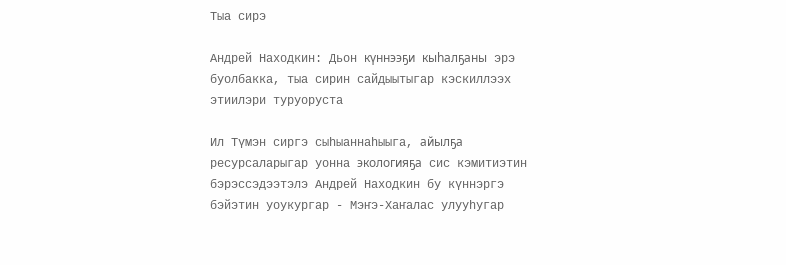Тыа сирэ

Андрей Находкин: Дьон күннээҕи кыһалҕаны эрэ буолбакка, тыа сирин сайдыытыгар кэскиллээх этиилэри туруоруста

Ил Түмэн сиргэ сыһыаннаһыыга, айылҕа ресурсаларыгар уонна экологияҕа сис кэмитиэтин бэрэссэдээтэлэ Андрей Находкин бу күннэргэ бэйэтин уоукургар - Мэҥэ-Хаҥалас улууһугар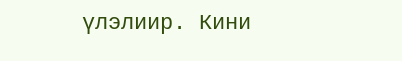үлэлиир. Кини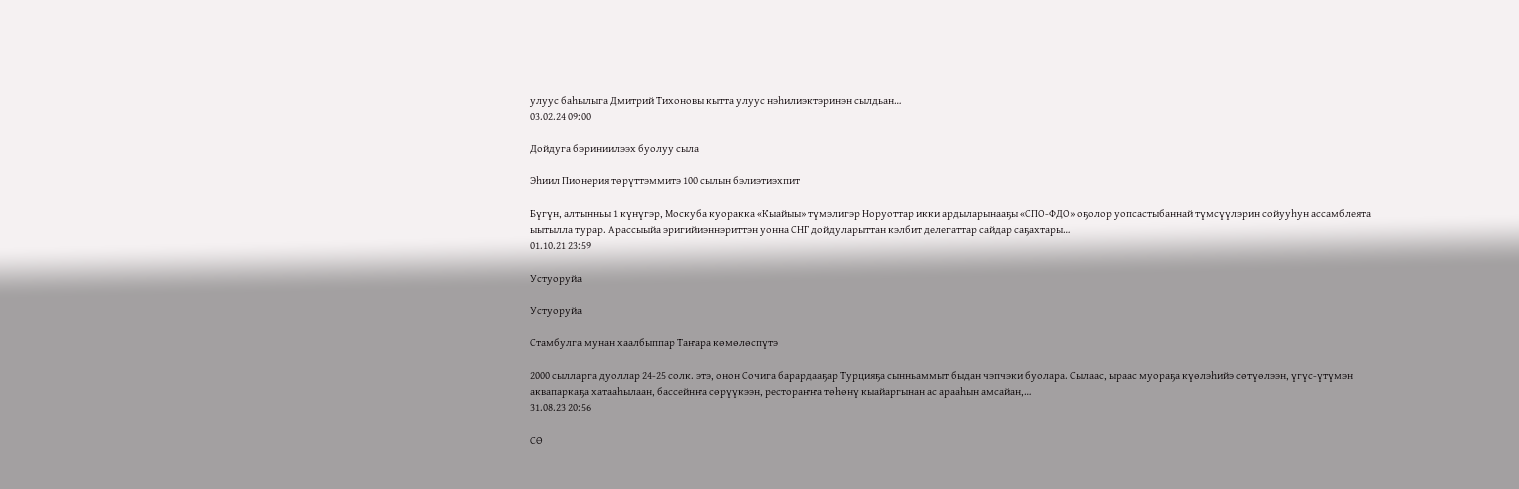улуус баһылыга Дмитрий Тихоновы кытта улуус нэһилиэктэринэн сылдьан…
03.02.24 09:00

Дойдуга бэриниилээх буолуу сыла

Эһиил Пионерия төрүттэммитэ 100 сылын бэлиэтиэхпит

Бүгүн, алтынньы 1 күнүгэр, Москуба куоракка «Кыайыы» түмэлигэр Норуоттар икки ардыларынааҕы «СПО-ФДО» оҕолор уопсастыбаннай түмсүүлэрин сойууһун ассамблеята ыытылла турар. Арассыыйа эригийиэннэриттэн уонна СНГ дойдуларыттан кэлбит делегаттар сайдар саҕахтары…
01.10.21 23:59

Устуоруйа

Устуоруйа

Стамбулга мунан хаалбыппар Таҥара көмөлөспүтэ

2000 сылларга дуоллар 24-25 солк. этэ, онон Сочига барардааҕар Турцияҕа сынньаммыт быдан чэпчэки буолара. Сылаас, ыраас муораҕа күөлэһийэ сөтүөлээн, үгүс-үтүмэн аквапаркаҕа хатааһылаан, бассейнҥа сөрүүкээн, рестораҥҥа төһөнү кыайаргынан ас арааһын амсайан,…
31.08.23 20:56

СӨ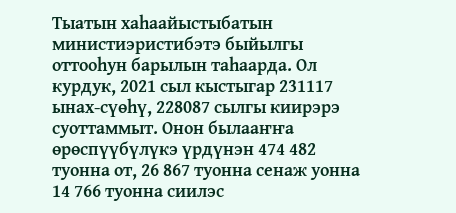Тыатын хаһаайыстыбатын министиэристибэтэ быйылгы оттооһун барылын таһаарда. Ол курдук, 2021 сыл кыстыгар 231117 ынах-сүөһү, 228087 сылгы киирэрэ суоттаммыт. Онон былааҥҥа өрөспүүбүлүкэ үрдүнэн 474 482 туонна от, 26 867 туонна сенаж уонна 14 766 туонна сиилэс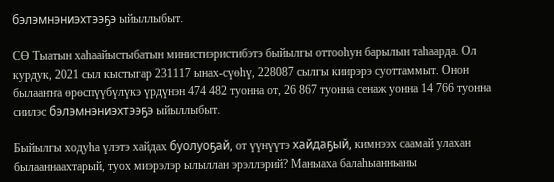бэлэмнэниэхтээҕэ ыйыллыбыт.

СӨ Тыатын хаһаайыстыбатын министиэристибэтэ быйылгы оттооһун барылын таһаарда. Ол курдук, 2021 сыл кыстыгар 231117 ынах-сүөһү, 228087 сылгы киирэрэ суоттаммыт. Онон былааҥҥа өрөспүүбүлүкэ үрдүнэн 474 482 туонна от, 26 867 туонна сенаж уонна 14 766 туонна сиилэс бэлэмнэниэхтээҕэ ыйыллыбыт.

Быйылгы ходуһа үлэтэ хайдах буолуоҕай, от үүнүүтэ хайдаҕый, кимнээх саамай улахан былааннаахтарый, туох миэрэлэр ылыллан эрэллэрий? Маныаха балаһыанньаны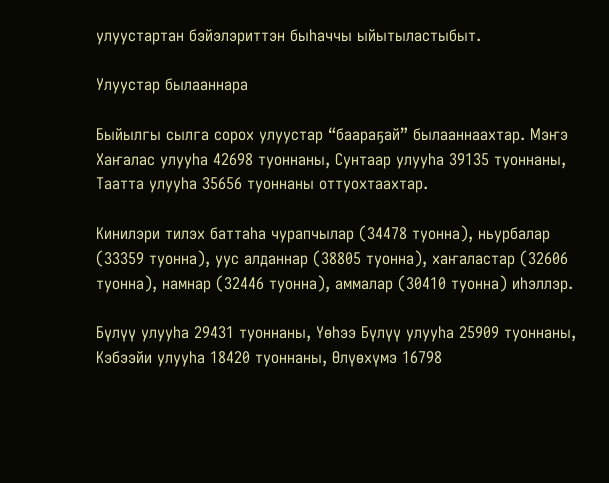улуустартан бэйэлэриттэн быһаччы ыйытыластыбыт.

Улуустар былааннара

Быйылгы сылга сорох улуустар “баараҕай” былааннаахтар. Мэҥэ Хаҥалас улууһа 42698 туоннаны, Сунтаар улууһа 39135 туоннаны, Таатта улууһа 35656 туоннаны оттуохтаахтар.

Кинилэри тилэх баттаһа чурапчылар (34478 туонна), ньурбалар (33359 туонна), уус алданнар (38805 туонна), хаҥаластар (32606 туонна), намнар (32446 туонна), аммалар (30410 туонна) иһэллэр.

Бүлүү улууһа 29431 туоннаны, Үөһээ Бүлүү улууһа 25909 туоннаны, Кэбээйи улууһа 18420 туоннаны, Өлүөхүмэ 16798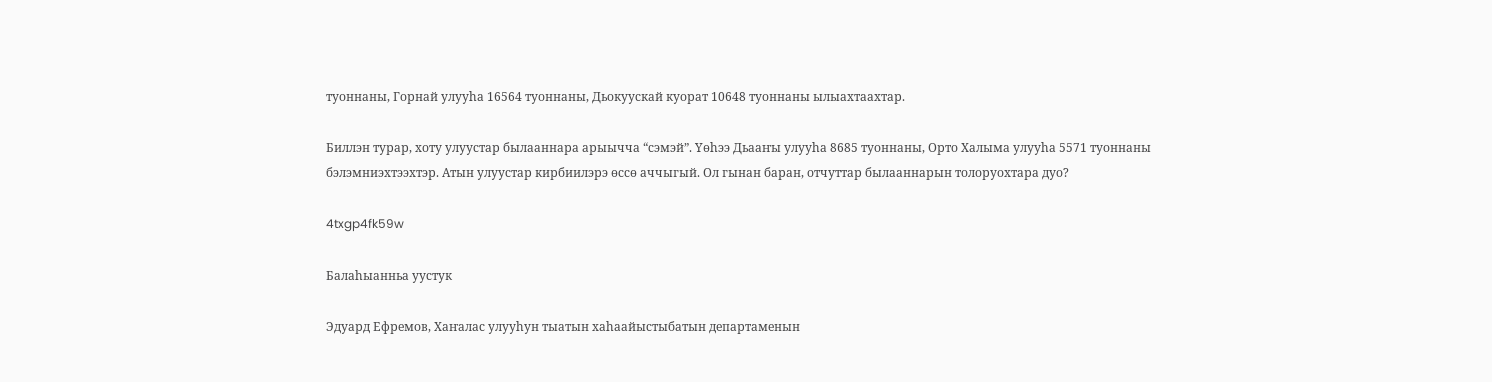туоннаны, Горнай улууһа 16564 туоннаны, Дьокуускай куорат 10648 туоннаны ылыахтаахтар.

Биллэн турар, хоту улуустар былааннара арыычча “сэмэй”. Үөһээ Дьааҥы улууһа 8685 туоннаны, Орто Халыма улууһа 5571 туоннаны бэлэмниэхтээхтэр. Атын улуустар кирбиилэрэ өссө аччыгый. Ол гынан баран, отчуттар былааннарын толоруохтара дуо?

4txgp4fk59w

Балаһыанньа уустук

Эдуард Ефремов, Хаҥалас улууһун тыатын хаһаайыстыбатын департаменын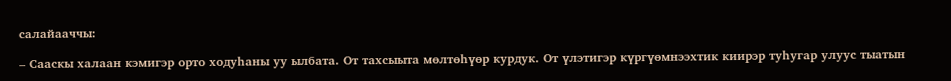салайааччы:

– Сааскы халаан кэмигэр орто ходуһаны уу ылбата. От тахсыыта мөлтөһүөр курдук. От үлэтигэр күргүөмнээхтик киирэр туһугар улуус тыатын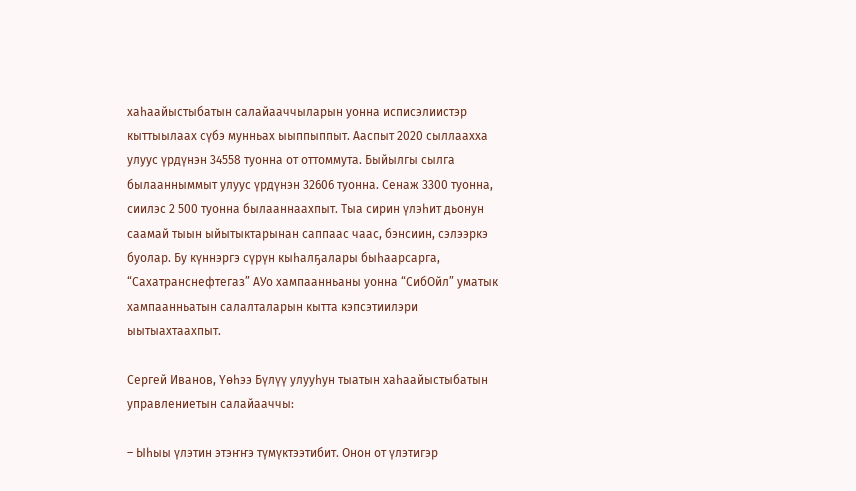хаһаайыстыбатын салайааччыларын уонна исписэлиистэр кыттыылаах сүбэ мунньах ыыппыппыт. Ааспыт 2020 сыллаахха улуус үрдүнэн 34558 туонна от оттоммута. Быйылгы сылга былаанныммыт улуус үрдүнэн 32606 туонна. Сенаж 3300 туонна, сиилэс 2 500 туонна былааннаахпыт. Тыа сирин үлэһит дьонун саамай тыын ыйытыктарынан саппаас чаас, бэнсиин, сэлээркэ буолар. Бу күннэргэ сүрүн кыһалҕалары быһаарсарга, “Сахатранснефтегаз” АУо хампаанньаны уонна “СибОйл” уматык хампаанньатын салалталарын кытта кэпсэтиилэри ыытыахтаахпыт.

Сергей Иванов, Үөһээ Бүлүү улууһун тыатын хаһаайыстыбатын управлениетын салайааччы:

– Ыһыы үлэтин этэҥҥэ түмүктээтибит. Онон от үлэтигэр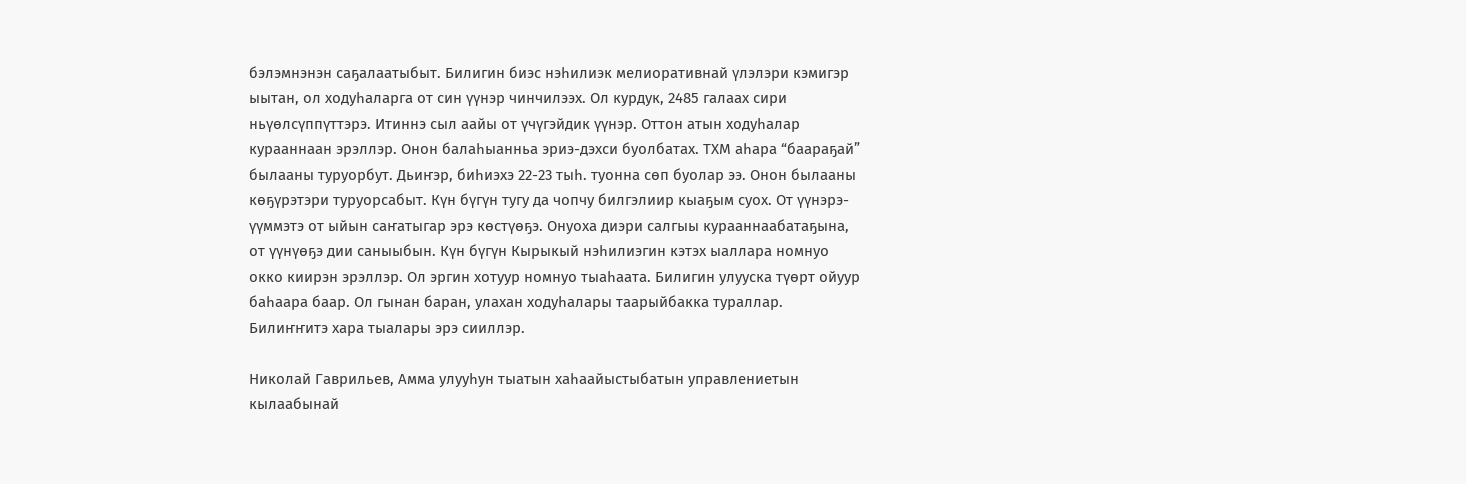бэлэмнэнэн саҕалаатыбыт. Билигин биэс нэһилиэк мелиоративнай үлэлэри кэмигэр ыытан, ол ходуһаларга от син үүнэр чинчилээх. Ол курдук, 2485 галаах сири ньүөлсүппүттэрэ. Итиннэ сыл аайы от үчүгэйдик үүнэр. Оттон атын ходуһалар курааннаан эрэллэр. Онон балаһыанньа эриэ-дэхси буолбатах. ТХМ аһара “баараҕай” былааны туруорбут. Дьиҥэр, биһиэхэ 22-23 тыһ. туонна сөп буолар ээ. Онон былааны көҕүрэтэри туруорсабыт. Күн бүгүн тугу да чопчу билгэлиир кыаҕым суох. От үүнэрэ-үүммэтэ от ыйын саҥатыгар эрэ көстүөҕэ. Онуоха диэри салгыы курааннаабатаҕына, от үүнүөҕэ дии саныыбын. Күн бүгүн Кырыкый нэһилиэгин кэтэх ыаллара номнуо окко киирэн эрэллэр. Ол эргин хотуур номнуо тыаһаата. Билигин улууска түөрт ойуур баһаара баар. Ол гынан баран, улахан ходуһалары таарыйбакка тураллар. Билиҥҥитэ хара тыалары эрэ сииллэр.

Николай Гаврильев, Амма улууһун тыатын хаһаайыстыбатын управлениетын кылаабынай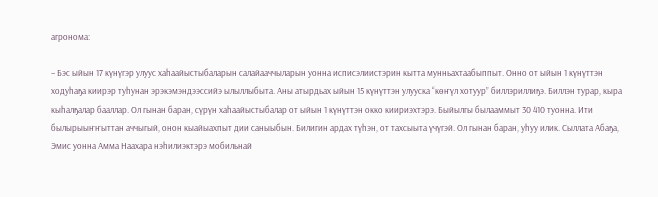агронома:

– Бэс ыйын 17 күнүгэр улуус хаһаайыстыбаларын салайааччыларын уонна исписэлиистэрин кытта мунньахтаабыппыт. Онно от ыйын 1 күнүттэн ходуһаҕа киирэр туһунан эрэкэмэндээссийэ ылыллыбыта. Аны атырдьах ыйын 15 күнүттэн улууска “көҥүл хотуур” биллэриллиҕэ. Биллэн турар, кыра кыһалҕалар бааллар. Ол гынан баран, сүрүн хаһаайыстыбалар от ыйын 1 күнүттэн окко киириэхтэрэ. Быйылгы былааммыт 30 410 туонна. Ити былырыыҥҥыттан аччыгый, онон кыайыахпыт дии саныыбын. Билигин ардах түһэн, от тахсыыта үчүгэй. Ол гынан баран, уһуу илик. Сыллата Абаҕа, Эмис уонна Амма Наахара нэһилиэктэрэ мобильнай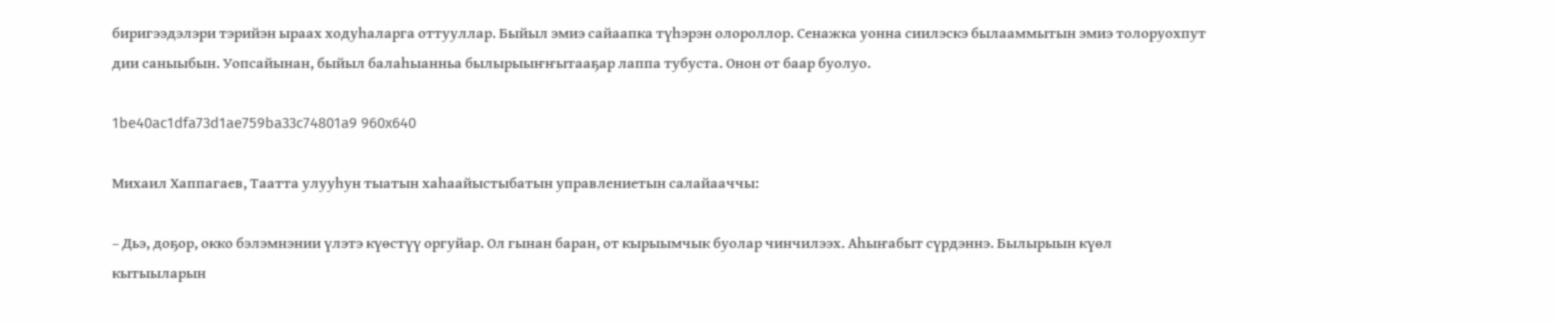биригээдэлэри тэрийэн ыраах ходуһаларга оттууллар. Быйыл эмиэ сайаапка түһэрэн олороллор. Сенажка уонна сиилэскэ былааммытын эмиэ толоруохпут дии саныыбын. Уопсайынан, быйыл балаһыанньа былырыыҥҥытааҕар лаппа тубуста. Онон от баар буолуо.

1be40ac1dfa73d1ae759ba33c74801a9 960x640

Михаил Хаппагаев, Таатта улууһун тыатын хаһаайыстыбатын управлениетын салайааччы:

– Дьэ, доҕор, окко бэлэмнэнии үлэтэ күөстүү оргуйар. Ол гынан баран, от кырыымчык буолар чинчилээх. Аһыҥабыт сүрдэннэ. Былырыын күөл кытыыларын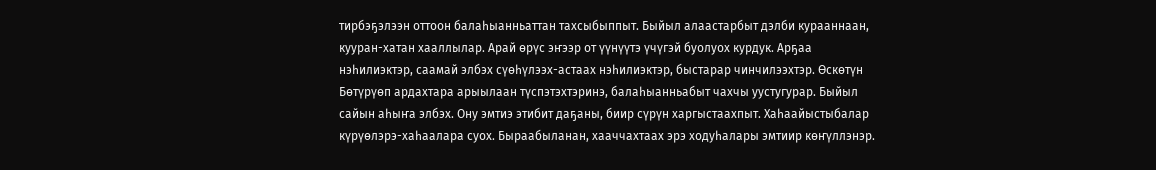тирбэҕэлээн оттоон балаһыанньаттан тахсыбыппыт. Быйыл алаастарбыт дэлби курааннаан, кууран-хатан хааллылар. Арай өрүс эҥээр от үүнүүтэ үчүгэй буолуох курдук. Арҕаа нэһилиэктэр, саамай элбэх сүөһүлээх-астаах нэһилиэктэр, быстарар чинчилээхтэр. Өскөтүн Бөтүрүөп ардахтара арыылаан түспэтэхтэринэ, балаһыанньабыт чахчы уустугурар. Быйыл сайын аһыҥа элбэх. Ону эмтиэ этибит даҕаны, биир сүрүн харгыстаахпыт. Хаһаайыстыбалар күрүөлэрэ-хаһаалара суох. Быраабыланан, хааччахтаах эрэ ходуһалары эмтиир көҥүллэнэр.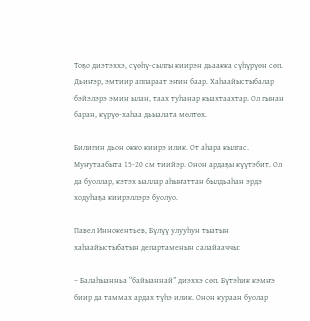Тоҕо диэтэххэ, сүөһү-сылгы киирэн дьаакка сүһүрүөн сөп. Дьиҥэр, эмтиир аппараат эҥин баар. Хаһаайыстыбалар бэйэлэрэ эмин ылан, таах туһанар кыахтаахтар. Ол гынан баран, күрүө-хаһаа дьыалата мөлтөх.

Билигин дьон окко киирэ илик. От аһара кылгас. Муҥутаабыта 15-20 см тиийэр. Онон ардаҕы күүтэбит. Ол да буоллар, кэтэх ыаллар аһыҥаттан былдьаһан эрдэ ходуһаҕа киирэллэрэ буолуо.

Павел Иннокентьев, Бүлүү улууһун тыатын хаһаайыстыбатын департаменын салайааччы:

– Балаһыанньа “байыаннай” диэххэ сөп. Бүтэһик кэмҥэ биир да таммах ардах түһэ илик. Онон кураан буолар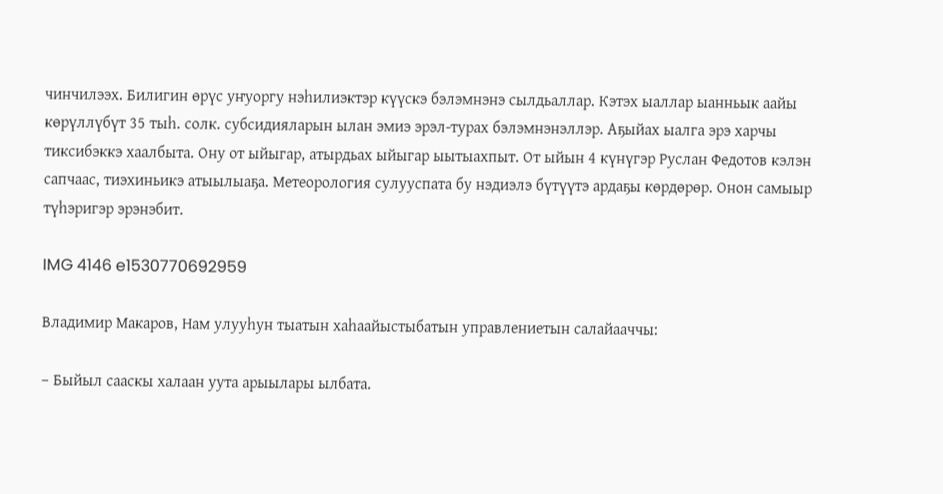чинчилээх. Билигин өрүс уҥуоргу нэһилиэктэр күүскэ бэлэмнэнэ сылдьаллар. Кэтэх ыаллар ыанньык аайы көрүллүбүт 35 тыһ. солк. субсидияларын ылан эмиэ эрэл-турах бэлэмнэнэллэр. Аҕыйах ыалга эрэ харчы тиксибэккэ хаалбыта. Ону от ыйыгар, атырдьах ыйыгар ыытыахпыт. От ыйын 4 күнүгэр Руслан Федотов кэлэн сапчаас, тиэхиньикэ атыылыаҕа. Метеорология сулууспата бу нэдиэлэ бүтүүтэ ардаҕы көрдөрөр. Онон самыыр түһэригэр эрэнэбит.

IMG 4146 e1530770692959

Владимир Макаров, Нам улууһун тыатын хаһаайыстыбатын управлениетын салайааччы:

– Быйыл сааскы халаан уута арыылары ылбата.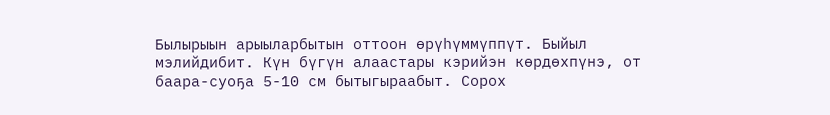Былырыын арыыларбытын оттоон өрүһүммүппүт. Быйыл мэлийдибит. Күн бүгүн алаастары кэрийэн көрдөхпүнэ, от баара-суоҕа 5-10 см бытыгыраабыт. Сорох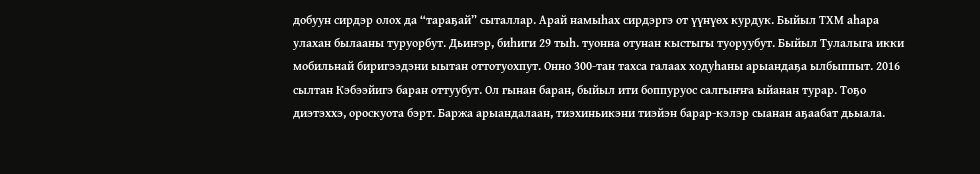добуун сирдэр олох да “тараҕай” сыталлар. Арай намыһах сирдэргэ от үүнүөх курдук. Быйыл ТХМ аһара улахан былааны туруорбут. Дьиҥэр, биһиги 29 тыһ. туонна отунан кыстыгы туоруубут. Быйыл Тулалыга икки мобильнай биригээдэни ыытан оттотуохпут. Онно 300-тан тахса галаах ходуһаны арыандаҕа ылбыппыт. 2016 сылтан Кэбээйигэ баран оттуубут. Ол гынан баран, быйыл ити боппуруос салгыҥҥа ыйанан турар. Тоҕо диэтэххэ, ороскуота бэрт. Баржа арыандалаан, тиэхиньикэни тиэйэн барар-кэлэр сыанан аҕаабат дьыала.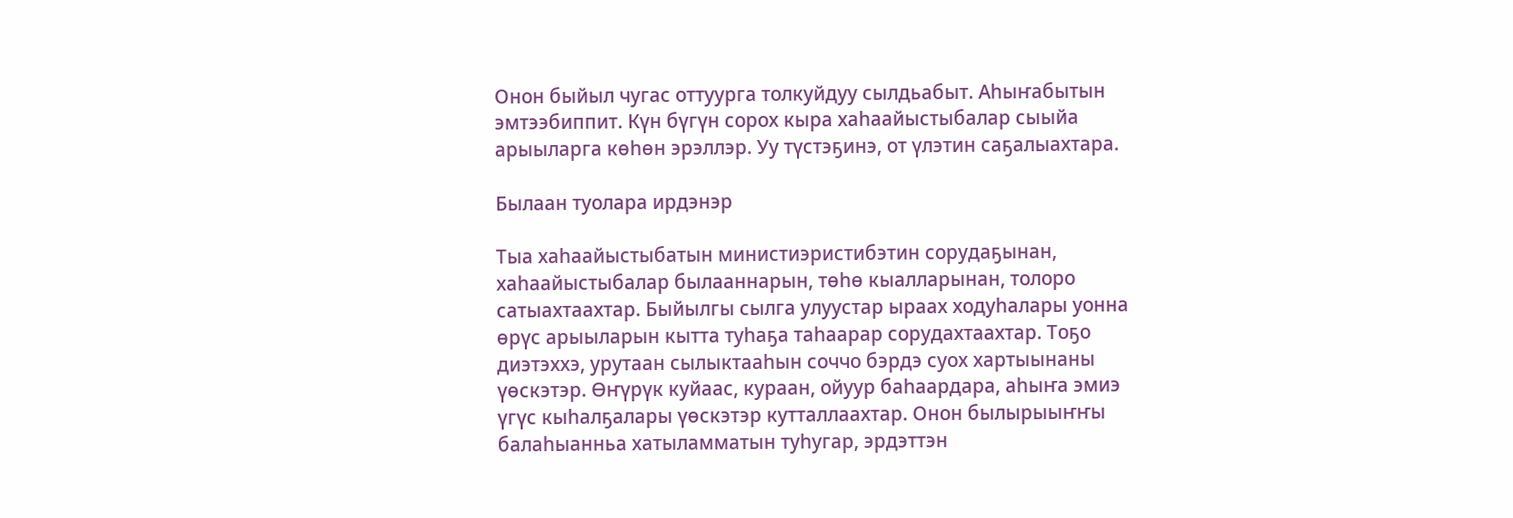Онон быйыл чугас оттуурга толкуйдуу сылдьабыт. Аһыҥабытын эмтээбиппит. Күн бүгүн сорох кыра хаһаайыстыбалар сыыйа арыыларга көһөн эрэллэр. Уу түстэҕинэ, от үлэтин саҕалыахтара.

Былаан туолара ирдэнэр

Тыа хаһаайыстыбатын министиэристибэтин сорудаҕынан, хаһаайыстыбалар былааннарын, төһө кыалларынан, толоро сатыахтаахтар. Быйылгы сылга улуустар ыраах ходуһалары уонна өрүс арыыларын кытта туһаҕа таһаарар сорудахтаахтар. Тоҕо диэтэххэ, урутаан сылыктааһын соччо бэрдэ суох хартыынаны үөскэтэр. Өҥүрүк куйаас, кураан, ойуур баһаардара, аһыҥа эмиэ үгүс кыһалҕалары үөскэтэр кутталлаахтар. Онон былырыыҥҥы балаһыанньа хатыламматын туһугар, эрдэттэн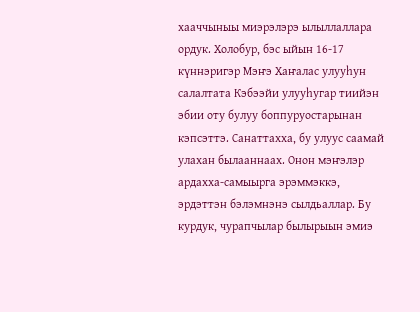хааччыныы миэрэлэрэ ылыллаллара ордук. Холобур, бэс ыйын 16-17 күннэригэр Мэҥэ Хаҥалас улууһун салалтата Кэбээйи улууһугар тиийэн эбии оту булуу боппуруостарынан кэпсэттэ. Санаттахха, бу улуус саамай улахан былааннаах. Онон мэҥэлэр ардахха-самыырга эрэммэккэ, эрдэттэн бэлэмнэнэ сылдьаллар. Бу курдук, чурапчылар былырыын эмиэ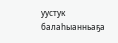уустук балаһыанньаҕа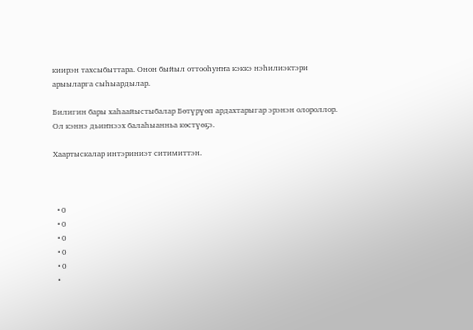киирэн тахсыбыттара. Онон быйыл оттооһуҥҥа кэккэ нэһилиэктэри арыыларга сыһыардылар.

Билигин бары хаһаайыстыбалар Бөтүрүөп ардахтарыгар эрэнэн олороллор. Ол кэннэ дьиҥнээх балаһыанньа көстүөҕэ.

Хаартыскалар интэриниэт ситимиттэн.



  • 0
  • 0
  • 0
  • 0
  • 0
  •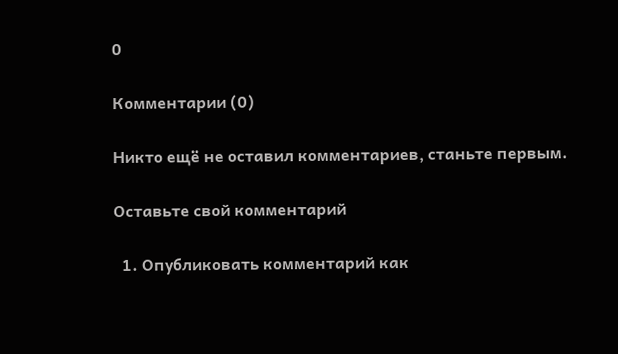0

Комментарии (0)

Никто ещё не оставил комментариев, станьте первым.

Оставьте свой комментарий

  1. Опубликовать комментарий как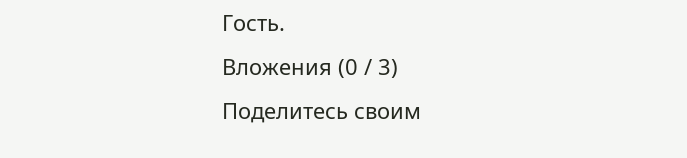Гость.
Вложения (0 / 3)
Поделитесь своим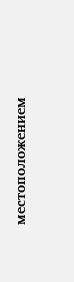местоположением